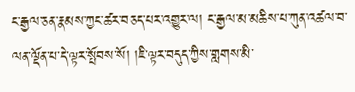ང་རྒྱལ་ཅན་རྣམས་ཀྱང་ཚར་བཅད་པར་འགྱུར་ལ། ང་རྒྱལ་མ་མཆིས་པ་ཀུན་འཚལ་བ་ལན་ལྡོན་པ་དེ་ལྟར་སྤོབས་སོ། །ཇི་ལྟར་བདུད་ཀྱིས་གླགས་མི་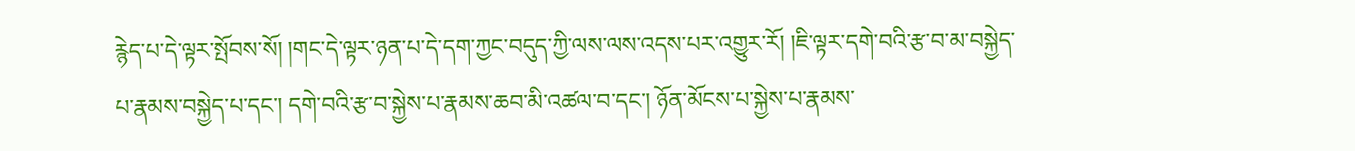རྙེད་པ་དེ་ལྟར་སྤོབས་སོ། །གང་དེ་ལྟར་ཉན་པ་དེ་དག་ཀྱང་བདུད་ཀྱི་ལས་ལས་འདས་པར་འགྱུར་རོ། །ཇི་ལྟར་དགེ་བའི་རྩ་བ་མ་བསྐྱེད་པ་རྣམས་བསྐྱེད་པ་དང་། དགེ་བའི་རྩ་བ་སྐྱེས་པ་རྣམས་ཆབ་མི་འཚལ་བ་དང་། ཉོན་མོངས་པ་སྐྱེས་པ་རྣམས་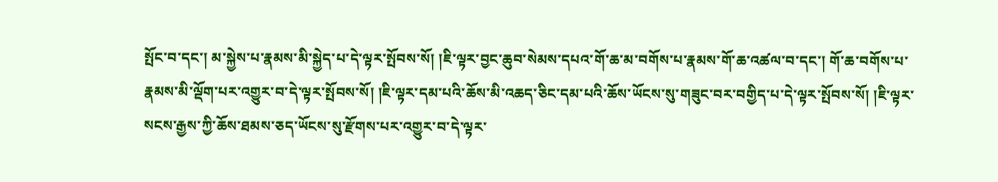སྤོང་བ་དང་། མ་སྐྱེས་པ་རྣམས་མི་སྐྱེད་པ་དེ་ལྟར་སྤོབས་སོ། །ཇི་ལྟར་བྱང་ཆུབ་སེམས་དཔའ་གོ་ཆ་མ་བགོས་པ་རྣམས་གོ་ཆ་འཚལ་བ་དང་། གོ་ཆ་བགོས་པ་རྣམས་མི་ལྡོག་པར་འགྱུར་བ་དེ་ལྟར་སྤོབས་སོ། །ཇི་ལྟར་དམ་པའི་ཆོས་མི་འཆད་ཅིང་དམ་པའི་ཆོས་ཡོངས་སུ་གཟུང་བར་བགྱིད་པ་དེ་ལྟར་སྤོབས་སོ། །ཇི་ལྟར་སངས་རྒྱས་ཀྱི་ཆོས་ཐམས་ཅད་ཡོངས་སུ་རྫོགས་པར་འགྱུར་བ་དེ་ལྟར་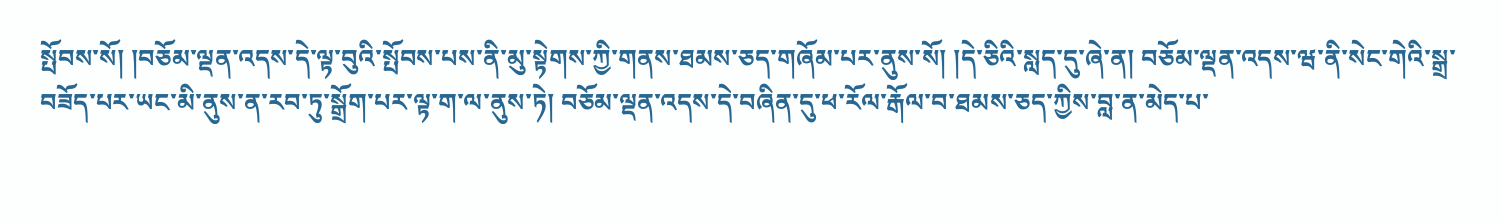སྤོབས་སོ། །བཅོམ་ལྡན་འདས་དེ་ལྟ་བུའི་སྤོབས་པས་ནི་མུ་སྟེགས་ཀྱི་གནས་ཐམས་ཅད་གཞོམ་པར་ནུས་སོ། །དེ་ཅིའི་སླད་དུ་ཞེ་ན། བཅོམ་ལྡན་འདས་ཝ་ནི་སེང་གེའི་སྒྲ་བཟོད་པར་ཡང་མི་ནུས་ན་རབ་ཏུ་སྒྲོག་པར་ལྟ་ག་ལ་ནུས་ཏེ། བཅོམ་ལྡན་འདས་དེ་བཞིན་དུ་ཕ་རོལ་རྒོལ་བ་ཐམས་ཅད་ཀྱིས་བླ་ན་མེད་པ་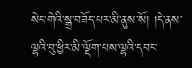སེང་གེའི་སྒྲ་བཟོད་པར་མི་ནུས་སོ། །དེ་ནས་ལྷའི་བུ་ཕྱིར་མི་ལྡོག་པས་ལྷའི་དབང་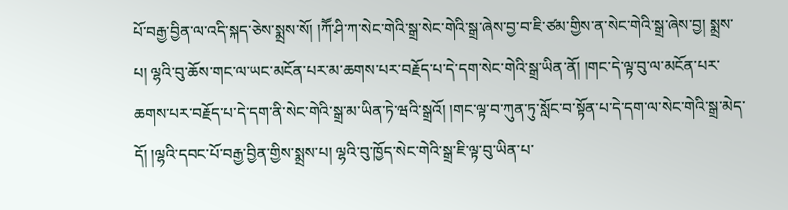པོ་བརྒྱ་བྱིན་ལ་འདི་སྐད་ཅེས་སྨྲས་སོ། །ཀཽ་ཤི་ཀ་སེང་གེའི་སྒྲ་སེང་གེའི་སྒྲ་ཞེས་བྱ་བ་ཇི་ཙམ་གྱིས་ན་སེང་གེའི་སྒྲ་ཞེས་བྱ། སྨྲས་པ། ལྷའི་བུ་ཆོས་གང་ལ་ཡང་མངོན་པར་མ་ཆགས་པར་བརྗོད་པ་དེ་དག་སེང་གེའི་སྒྲ་ཡིན་ནོ། །གང་དེ་ལྟ་བུ་ལ་མངོན་པར་ཆགས་པར་བརྗོད་པ་དེ་དག་ནི་སེང་གེའི་སྒྲ་མ་ཡིན་ཏེ་ཝའི་སྒྲའོ། །གང་ལྟ་བ་ཀུན་ཏུ་སློང་བ་སྟོན་པ་དེ་དག་ལ་སེང་གེའི་སྒྲ་མེད་དོ། །ལྷའི་དབང་པོ་བརྒྱ་བྱིན་གྱིས་སྨྲས་པ། ལྷའི་བུ་ཁྱོད་སེང་གེའི་སྒྲ་ཇི་ལྟ་བུ་ཡིན་པ་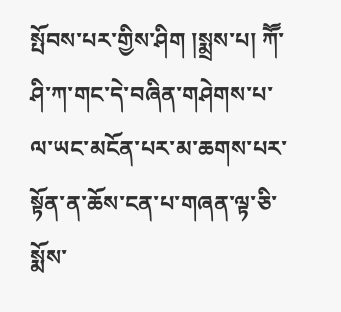སྤོབས་པར་གྱིས་ཤིག །སྨྲས་པ། ཀཽ་ཤི་ཀ་གང་དེ་བཞིན་གཤེགས་པ་ལ་ཡང་མངོན་པར་མ་ཆགས་པར་སྟོན་ན་ཆོས་ངན་པ་གཞན་ལྟ་ཅི་སྨོས་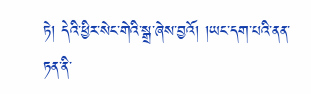ཏེ། དེའི་ཕྱིར་སེང་གེའི་སྒྲ་ཞེས་བྱའོ། །ཡང་དག་པའི་ནན་ཏན་ནི་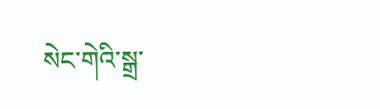སེང་གེའི་སྒྲ་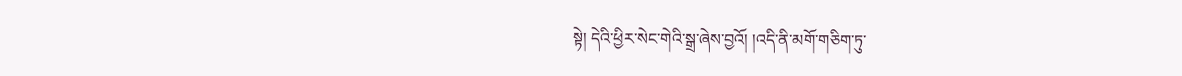སྟེ། དེའི་ཕྱིར་སེང་གེའི་སྒྲ་ཞེས་བྱའོ། །འདི་ནི་མགོ་གཅིག་ཏུ་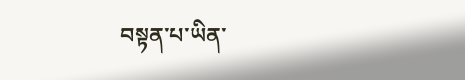བསྟན་པ་ཡིན་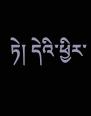ཏེ། དེའི་ཕྱིར་